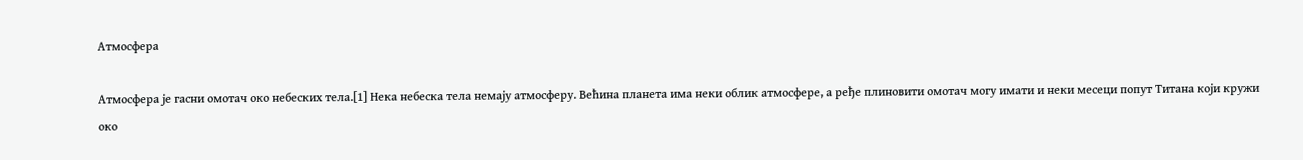Атмосфера

Атмосфера је гасни омотач око небеских тела.[1] Нека небеска тела немају атмосферу. Већина планета има неки облик атмосфере, а ређе плиновити омотач могу имати и неки месеци попут Титана који кружи око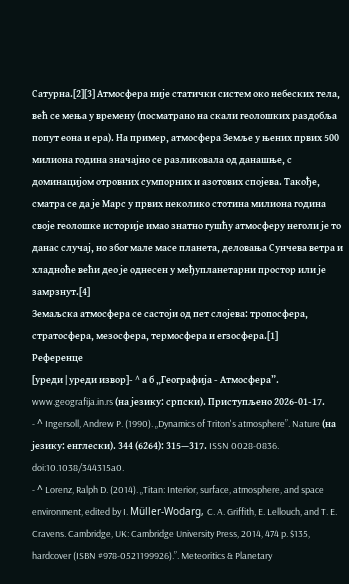Сатурна.[2][3] Атмосфера није статички систем око небеских тела, већ се мења у времену (посматрано на скали геолошких раздобља попут еона и ера). На пример, атмосфера Земље у њених првих 500 милиона година значајно се разликовала од данашње, с доминацијом отровних сумпорних и азотових спојева. Такође, сматра се да је Марс у првих неколико стотина милиона година своје геолошке историје имао знатно гушћу атмосферу неголи је то данас случај, но због мале масе планета, деловања Сунчева ветра и хладноће већи део је однесен у међупланетарни простор или је замрзнут.[4]
Земаљска атмосфера се састоји од пет слојева: тропосфера, стратосфера, мезосфера, термосфера и егзосфера.[1]
Референце
[уреди | уреди извор]- ^ а б „Географија - Атмосфера”. www.geografija.in.rs (на језику: српски). Приступљено 2026-01-17.
- ^ Ingersoll, Andrew P. (1990). „Dynamics of Triton's atmosphere”. Nature (на језику: енглески). 344 (6264): 315—317. ISSN 0028-0836. doi:10.1038/344315a0.
- ^ Lorenz, Ralph D. (2014). „Titan: Interior, surface, atmosphere, and space environment, edited by I. Müller-Wodarg, C. A. Griffith, E. Lellouch, and T. E. Cravens. Cambridge, UK: Cambridge University Press, 2014, 474 p. $135, hardcover (ISBN #978-0521199926).”. Meteoritics & Planetary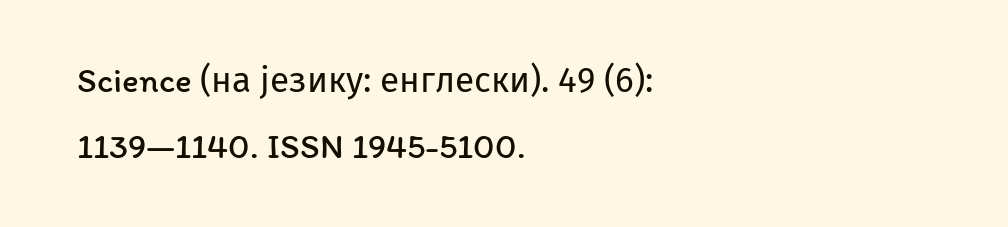Science (на језику: енглески). 49 (6): 1139—1140. ISSN 1945-5100.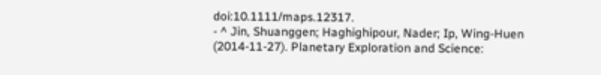doi:10.1111/maps.12317.
- ^ Jin, Shuanggen; Haghighipour, Nader; Ip, Wing-Huen (2014-11-27). Planetary Exploration and Science: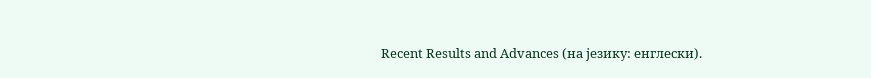Recent Results and Advances (на језику: енглески).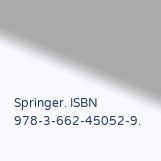Springer. ISBN 978-3-662-45052-9.